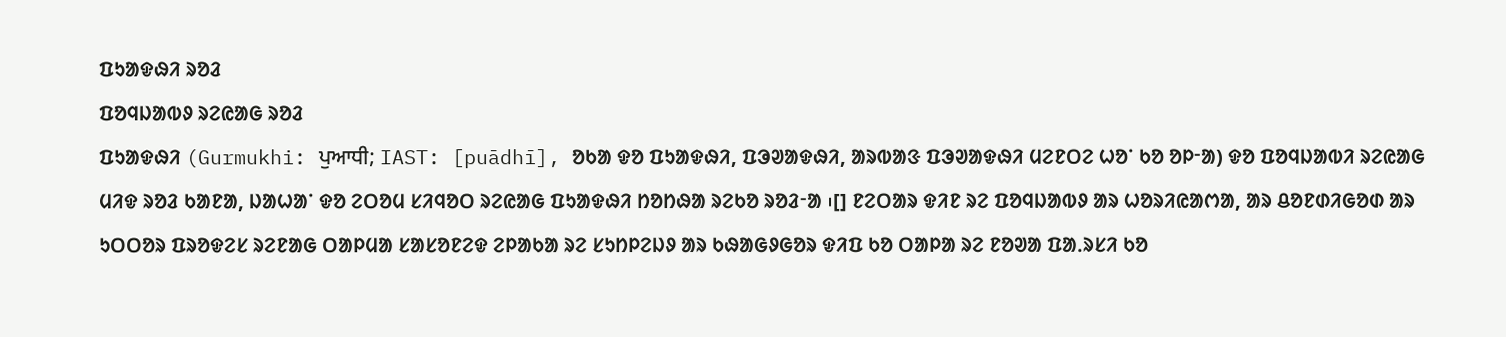ᱯᱩᱟᱫᱷᱤ ᱨᱚᱲ
ᱯᱚᱧᱡᱟᱵᱽ ᱨᱮᱭᱟᱜ ᱨᱚᱲ
ᱯᱩᱟᱫᱷᱤ (Gurmukhi: ਪੁਆਧੀ; IAST: [puādhī], ᱚᱠᱟ ᱫᱚ ᱯᱩᱟᱫᱷᱤ, ᱯᱳᱣᱟᱫᱷᱤ, ᱟᱨᱵᱟᱝ ᱯᱳᱣᱟᱫᱷᱤ ᱢᱮᱱᱛᱮ ᱦᱚᱸ ᱠᱚ ᱚᱞᱼᱟ) ᱫᱚ ᱯᱚᱧᱡᱟᱵᱤ ᱨᱮᱭᱟᱜ ᱢᱤᱫ ᱨᱚᱲ ᱠᱟᱱᱟ, ᱡᱟᱦᱟᱸ ᱫᱚ ᱮᱛᱚᱢ ᱥᱤᱧᱚᱛ ᱨᱮᱭᱟᱜ ᱯᱩᱟᱫᱷᱤ ᱴᱚᱴᱷᱟ ᱨᱮᱠᱚ ᱨᱚᱲᱼᱟ ᱾[] ᱱᱮᱛᱟᱨ ᱫᱤᱱ ᱨᱮ ᱯᱚᱧᱡᱟᱵᱽ ᱟᱨ ᱦᱚᱨᱤᱭᱟᱬᱟ, ᱟᱨ ᱪᱚᱱᱰᱤᱜᱚᱰ ᱟᱨ ᱩᱛᱛᱚᱨ ᱯᱨᱚᱫᱮᱥ ᱨᱮᱱᱟᱜ ᱛᱟᱞᱢᱟ ᱥᱟᱥᱚᱱᱮᱫ ᱮᱞᱟᱠᱟ ᱨᱮ ᱥᱩᱴᱞᱮᱡᱽ ᱟᱨ ᱠᱷᱟᱜᱽᱜᱚᱨ ᱫᱤᱯ ᱠᱚ ᱛᱟᱞᱟ ᱨᱮ ᱱᱚᱣᱟ ᱯᱟᱹᱨᱥᱤ ᱠᱚ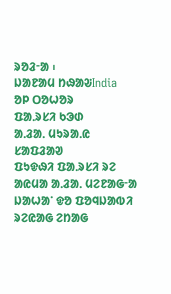ᱨᱚᱲᱼᱟ ᱾
ᱡᱟᱱᱟᱢ ᱴᱷᱟᱶIndia
ᱚᱞ ᱛᱚᱦᱚᱨ
ᱯᱟᱹᱨᱥᱤ ᱠᱳᱰ
ᱟᱹᱲᱟᱹ ᱢᱩᱨᱟᱹᱭ
ᱥᱟᱯᱲᱟᱣ
ᱯᱩᱫᱷᱤ ᱯᱟᱹᱨᱥᱤ ᱨᱮ ᱟᱭᱢᱟ ᱟᱹᱲᱟᱹ ᱢᱮᱱᱟᱜᱼᱟ ᱡᱟᱦᱟᱸ ᱫᱚ ᱯᱚᱧᱡᱟᱵᱤ ᱨᱮᱭᱟᱜ ᱮᱴᱟᱜ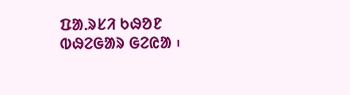ᱯᱟᱹᱨᱥᱤ ᱠᱷᱚᱱ ᱵᱷᱮᱜᱟᱨ ᱜᱮᱭᱟ ᱾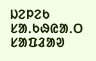ᱡᱮᱞᱮᱠ
ᱥᱟᱹᱠᱷᱭᱟᱹᱛ
ᱥᱟᱯᱲᱟᱣ